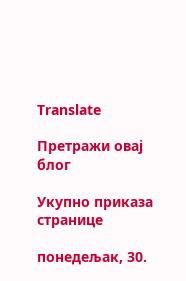Translate

Претражи овај блог

Укупно приказа странице

понедељак, 30.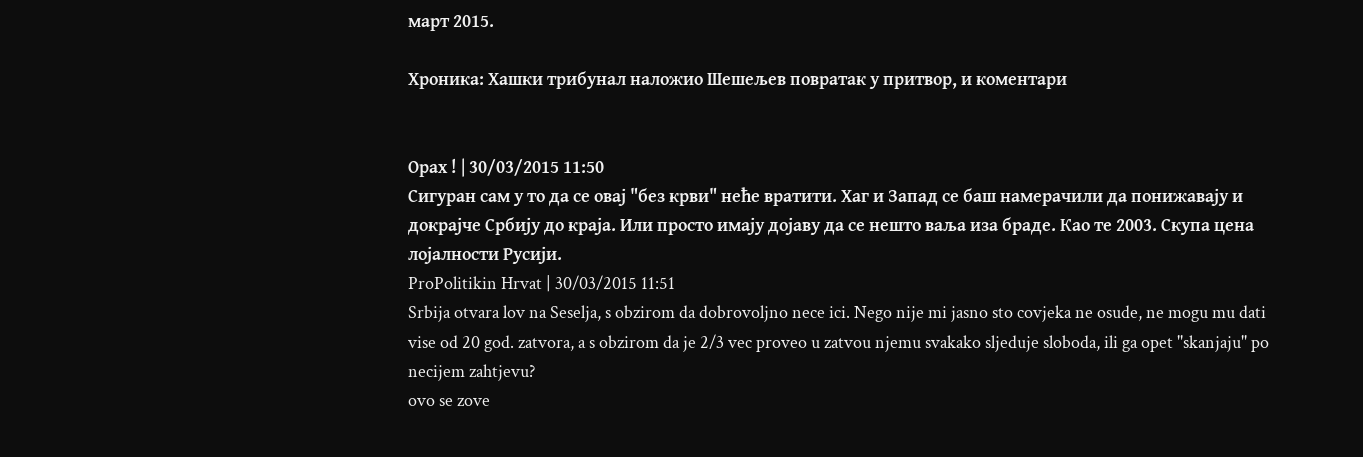март 2015.

Хроника: Хашки трибунал наложио Шешељев повратак у притвор, и коментари


Орах ! | 30/03/2015 11:50
Сигуран сам у то да се овај "без крви" неће вратити. Хаг и Запад се баш намерачили да понижавају и докрајче Србију до краја. Или просто имају дојаву да се нешто ваља иза браде. Као те 2003. Скупа цена лојалности Русији.
ProPolitikin Hrvat | 30/03/2015 11:51
Srbija otvara lov na Seselja, s obzirom da dobrovoljno nece ici. Nego nije mi jasno sto covjeka ne osude, ne mogu mu dati vise od 20 god. zatvora, a s obzirom da je 2/3 vec proveo u zatvou njemu svakako sljeduje sloboda, ili ga opet ''skanjaju'' po necijem zahtjevu?
ovo se zove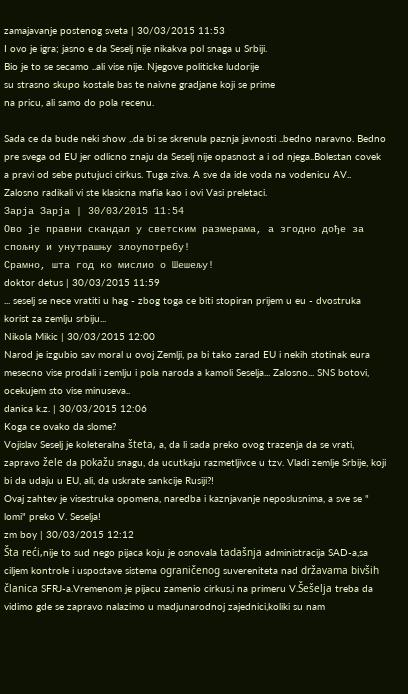zamajavanje postenog sveta | 30/03/2015 11:53
I ovo je igra; jasno e da Seselj nije nikakva pol snaga u Srbiji.
Bio je to se secamo ..ali vise nije. Njegove politicke ludorije
su strasno skupo kostale bas te naivne gradjane koji se prime
na pricu, ali samo do pola recenu.

Sada ce da bude neki show ..da bi se skrenula paznja javnosti ..bedno naravno. Bedno pre svega od EU jer odlicno znaju da Seselj nije opasnost a i od njega..Bolestan covek a pravi od sebe putujuci cirkus. Tuga ziva. A sve da ide voda na vodenicu AV.. Zalosno radikali vi ste klasicna mafia kao i ovi Vasi preletaci.
Зарја Зарја | 30/03/2015 11:54
Ово је правни скандал у светским размерама, а згодно дође за спољну и унутрашњу злоупотребу!
Срамно, шта год ко мислио о Шешељу!
doktor detus | 30/03/2015 11:59
... seselj se nece vratiti u hag - zbog toga ce biti stopiran prijem u eu - dvostruka korist za zemlju srbiju...
Nikola Mikic | 30/03/2015 12:00
Narod je izgubio sav moral u ovoj Zemlji, pa bi tako zarad EU i nekih stotinak eura mesecno vise prodali i zemlju i pola naroda a kamoli Seselja... Zalosno... SNS botovi, ocekujem sto vise minuseva..
danica k.z. | 30/03/2015 12:06
Koga ce ovako da slome?
Vojislav Seselj je koleteralna šteta, a, da li sada preko ovog trazenja da se vrati, zapravo žele da pokažu snagu, da ucutkaju razmetljivce u tzv. Vladi zemlje Srbije, koji bi da udaju u EU, ali, da uskrate sankcije Rusiji?!
Ovaj zahtev je visestruka opomena, naredba i kaznjavanje neposlusnima, a sve se " lomi" preko V. Seselja!
zm boy | 30/03/2015 12:12
Šta reći,nije to sud nego pijaca koju je osnovala tadašnja administracija SAD-a,sa ciljem kontrole i uspostave sistema ograničenog suvereniteta nad državama bivših članica SFRJ-a.Vremenom je pijacu zamenio cirkus,i na primeru V.Šešelja treba da vidimo gde se zapravo nalazimo u madjunarodnoj zajednici,koliki su nam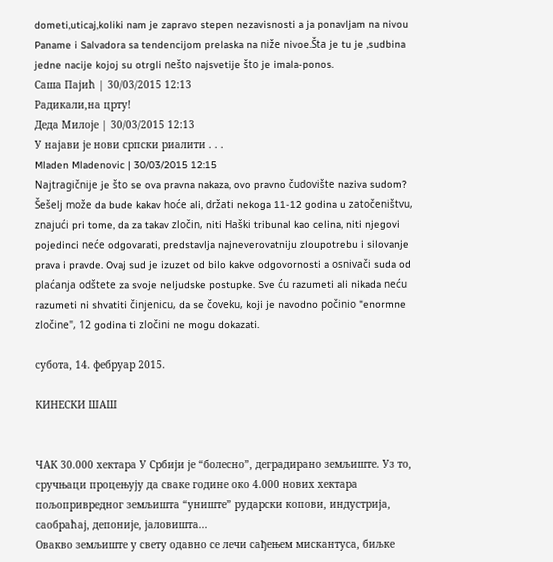dometi,uticaj,koliki nam je zapravo stepen nezavisnosti a ja ponavljam na nivou Paname i Salvadora sa tendencijom prelaska na niže nivoe.Šta je tu je ,sudbina jedne nacije kojoj su otrgli nešto najsvetije što je imala-ponos.
Саша Пајић | 30/03/2015 12:13
Радикали,на црту!
Деда Милоје | 30/03/2015 12:13
У најави је нови српски риалити . . .
Mladen Mladenovic | 30/03/2015 12:15
Najtragičnije je što se ova pravna nakaza, ovo pravno čudovište naziva sudom? Šešelj može da bude kakav hoće ali, držati nekoga 11-12 godina u zatočeništvu, znajući pri tome, da za takav zločin, niti Haški tribunal kao celina, niti njegovi pojedinci neće odgovarati, predstavlja najneverovatniju zloupotrebu i silovanje prava i pravde. Ovaj sud je izuzet od bilo kakve odgovornosti a osnivači suda od plaćanja odštete za svoje neljudske postupke. Sve ću razumeti ali nikada neću razumeti ni shvatiti činjenicu, da se čoveku, koji je navodno počinio "enormne zločine", 12 godina ti zločini ne mogu dokazati.

субота, 14. фебруар 2015.

КИНЕСКИ ШАШ


ЧАК 30.000 хектара У Србији је “болесно”, деградирано земљиште. Уз то, сручњаци процењују да сваке године око 4.000 нових хектара пољопривредног земљишта “униште” рударски копови, индустрија, саобраћај, депоније, јаловишта...
Овакво земљиште у свету одавно се лечи сађењем мискантуса, биљке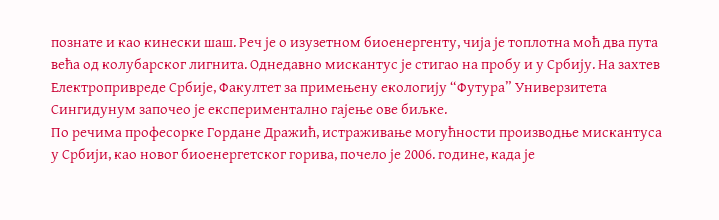познате и као кинески шаш. Реч је о изузетном биоенергенту, чија је топлотна моћ два пута већа од колубарског лигнита. Однедавно мискантус је стигао на пробу и у Србију. На захтев Електропривреде Србије, Факултет за примењену екологију “Футура” Универзитета Сингидунум започео је експериментално гајење ове биљке.
По речима професорке Гордане Дражић, истраживање могућности производње мискантуса у Србији, као новог биоенергетског горива, почело је 2006. године, када је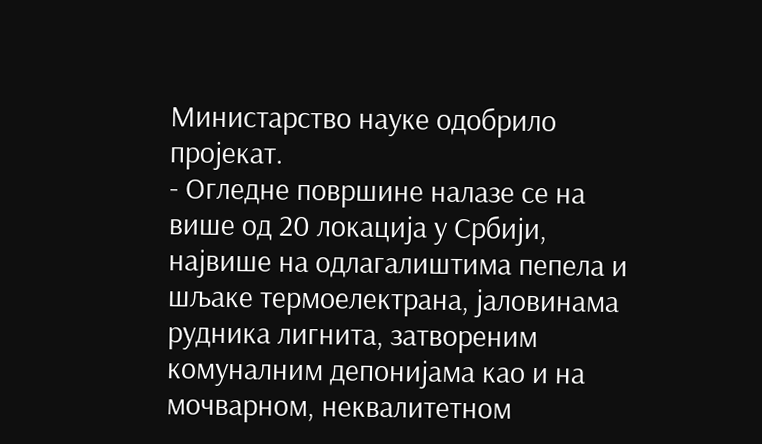Министарство науке одобрило пројекат.
- Огледне површине налазе се на више од 20 локација у Србији, највише на одлагалиштима пепела и шљаке термоелектрана, јаловинама рудника лигнита, затвореним комуналним депонијама као и на мочварном, неквалитетном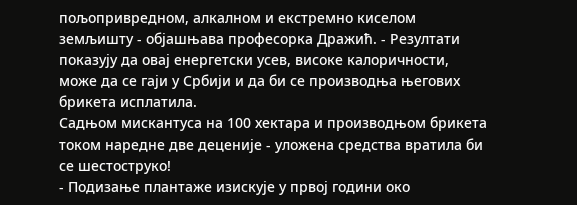пољопривредном, алкалном и екстремно киселом земљишту - објашњава професорка Дражић. - Резултати показују да овај енергетски усев, високе калоричности, може да се гаји у Србији и да би се производња његових брикета исплатила.
Садњом мискантуса на 100 хектара и производњом брикета током наредне две деценије - уложена средства вратила би се шестоструко!
- Подизање плантаже изискује у првој години око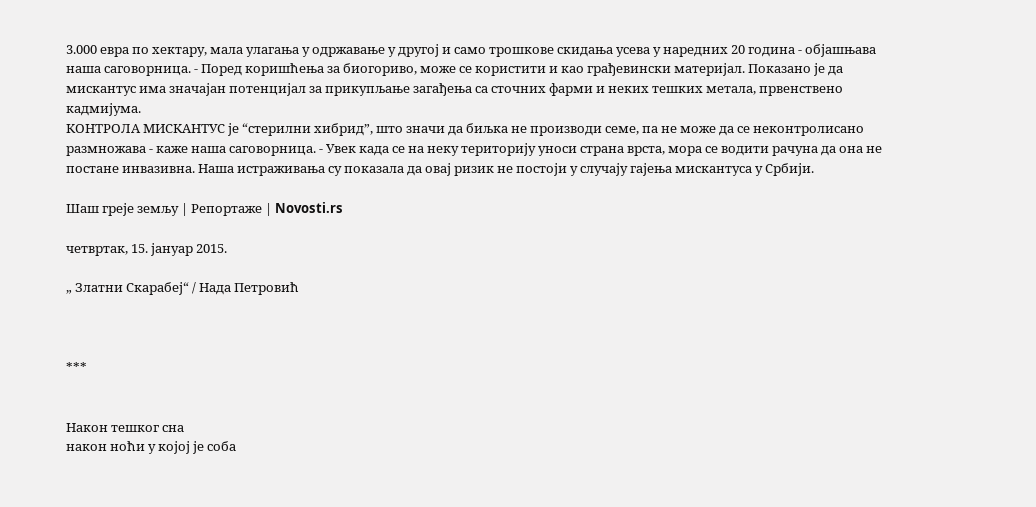3.000 евра по хектару, мала улагања у одржавање у другој и само трошкове скидања усева у наредних 20 година - објашњава наша саговорница. - Поред коришћења за биогориво, може се користити и као грађевински материјал. Показано је да мискантус има значајан потенцијал за прикупљање загађења са сточних фарми и неких тешких метала, првенствено кадмијума.
КОНТРОЛA МИСКАНТУС је “стерилни хибрид”, што значи да биљка не производи семе, па не може да се неконтролисано размножава - каже наша саговорница. - Увек када се на неку територију уноси страна врста, мора се водити рачуна да она не постане инвазивна. Наша истраживања су показала да овај ризик не постоји у случају гајења мискантуса у Србији.

Шаш греје земљу | Репортаже | Novosti.rs

четвртак, 15. јануар 2015.

„ Златни Скарабеј“ / Нада Петровић



***


Након тешког сна
након ноћи у којој је соба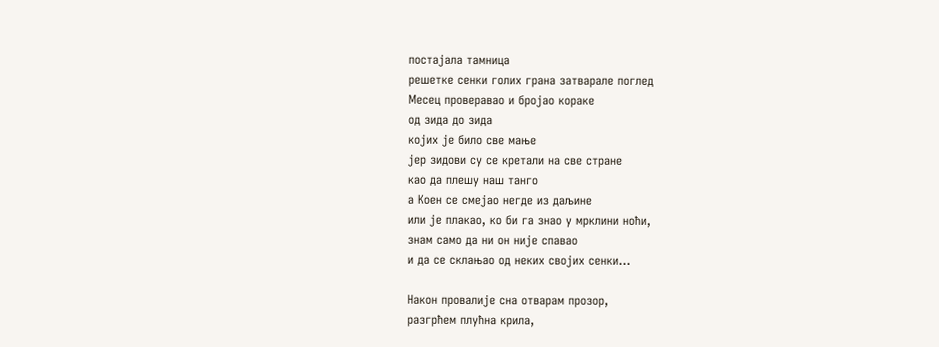постајала тамница
решетке сенки голих грана затварале поглед
Месец проверавао и бројао кораке
од зида до зида
којих је било све мање
јер зидови су се кретали на све стране
као да плешу наш танго
а Коен се смејао негде из даљине
или је плакао, ко би га знао у мрклини ноћи,
знам само да ни он није спавао
и да се склањао од неких својих сенки...

Након провалије сна отварам прозор,
разгрћем плућна крила,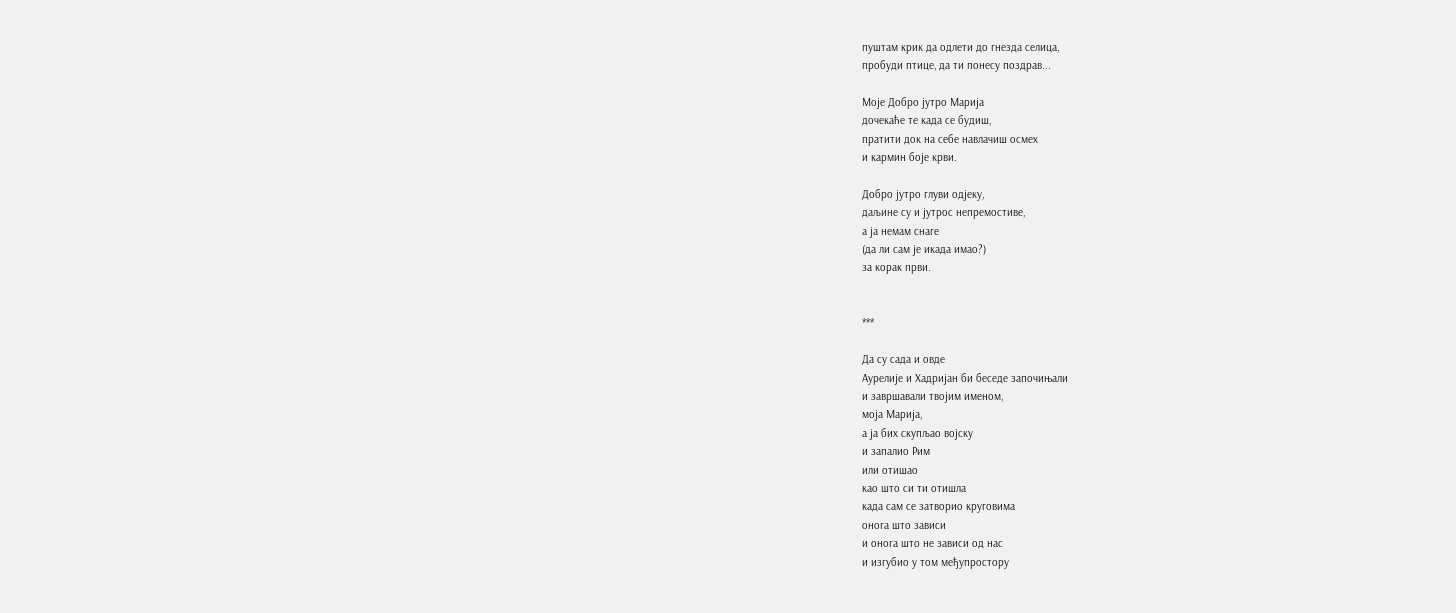пуштам крик да одлети до гнезда селица,
пробуди птице, да ти понесу поздрав...

Моје Добро јутро Марија
дочекаће те када се будиш,
пратити док на себе навлачиш осмех
и кармин боје крви.

Добро јутро глуви одјеку,
даљине су и јутрос непремостиве,
а ја немам снаге
(да ли сам је икада имао?)
за корак први.


***

Да су сада и овде
Аурелије и Хадријан би беседе започињали
и завршавали твојим именом,
моја Марија,
а ја бих скупљао војску
и запалио Рим
или отишао
као што си ти отишла
када сам се затворио круговима
онога што зависи
и онога што не зависи од нас
и изгубио у том међупростору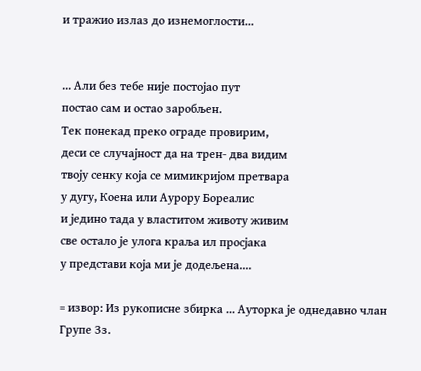и тражио излаз до изнемоглости...


... Али без тебе није постојао пут
постао сам и остао заробљен.
Тек понекад преко ограде провирим,
деси се случајност да на трен- два видим
твоју сенку која се мимикријом претвара
у дугу, Коена или Аурору Бореалис
и једино тада у властитом животу живим
све остало је улога краља ил просјака
у представи која ми је додељена....

= извор: Из рукописне збирка ... Ауторка је однедавно члан Групе Зз.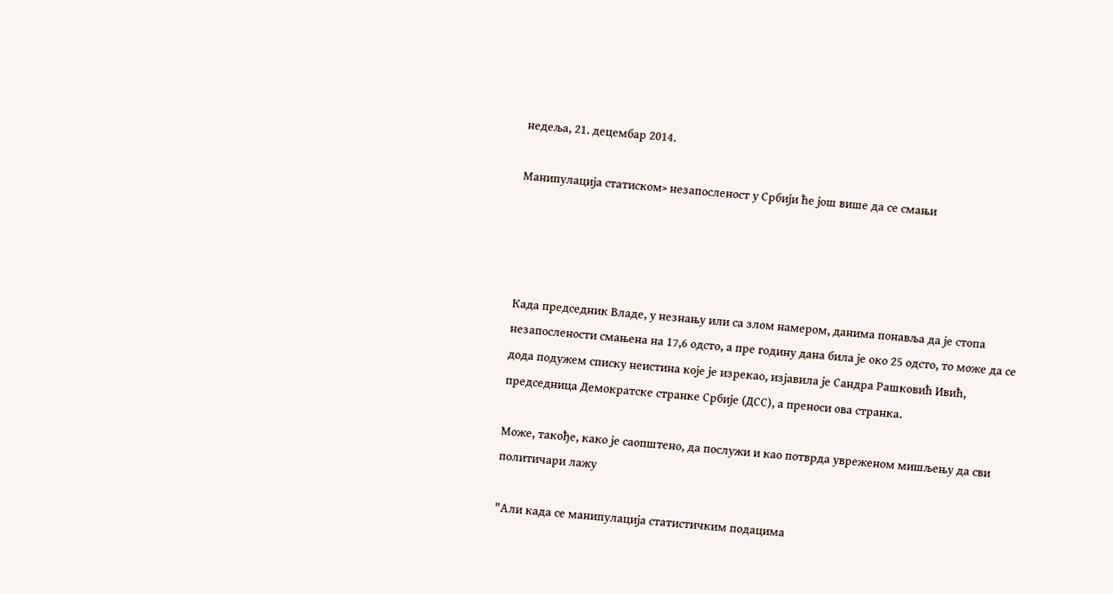недеља, 21. децембар 2014.

Манипулација статиском> незапосленост у Србији ће још више да се смањи




Када председник Владе, у незнању или са злом намером, данима понавља да је стопа незапослености смањена на 17,6 одсто, а пре годину дана била је око 25 одсто, то може да се дода подужем списку неистина које је изрекао, изјавила је Сандра Рашковић Ивић, председница Демократске странке Србије (ДСС), а преноси ова странка.

Може, такође, како је саопштено, да послужи и као потврда увреженом мишљењу да сви политичари лажу

"Али када се манипулација статистичким подацима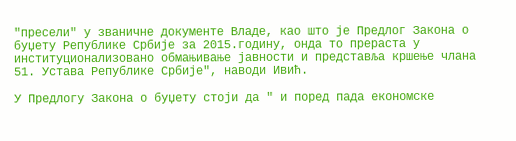"пресели" у званичне документе Владе, као што је Предлог Закона о буџету Републике Србије за 2015.годину, онда то прераста у институционализовано обмањивање јавности и представља кршење члана 51. Устава Републике Србије", наводи Ивић.

У Предлогу Закона о буџету стоји да " и поред пада економске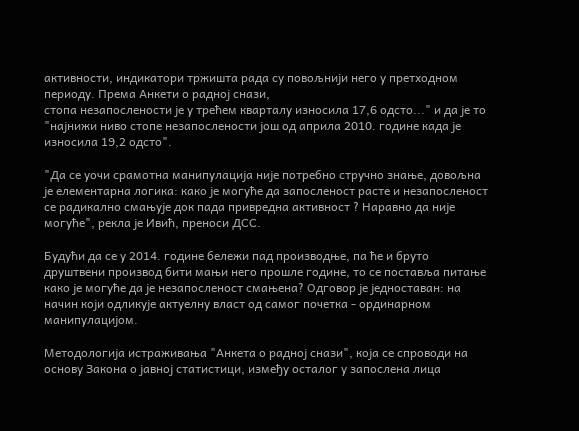активности, индикатори тржишта рада су повољнији него у претходном периоду. Према Анкети о радној снази,
стопа незапослености је у трећем кварталу износила 17,6 одсто..." и да је то "најнижи ниво стопе незапослености још од априла 2010. године када је износила 19,2 одсто".

"Да се уочи срамотна манипулација није потребно стручно знање, довољна је елементарна логика: како је могуће да запосленост расте и незапосленост се радикално смањује док пада привредна активност ? Наравно да није могуће", рекла је Ивић, преноси ДСС.

Будући да се у 2014. године бележи пад производње, па ће и бруто друштвени производ бити мањи него прошле године, то се поставља питање како је могуће да је незапосленост смањена? Одговор је једноставан: на начин који одликује актуелну власт од самог почетка - ординарном манипулацијом.

Методологија истраживања "Анкета о радној снази", која се спроводи на основу Закона о јавној статистици, између осталог у запослена лица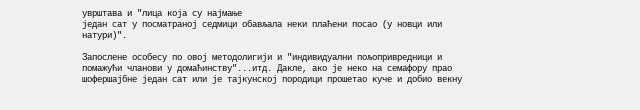уврштава и "лица која су најмање
један сат у посматраној седмици обављала неки плаћени посао (у новци или натури)".

Запослене особесу по овој методолигији и "индивидуални пољопривредници и помажући чланови у домаћинству"...итд. Дакле, ако је неко на семафору прао шофершајбне један сат или је тајкунској породици прошетао куче и добио векну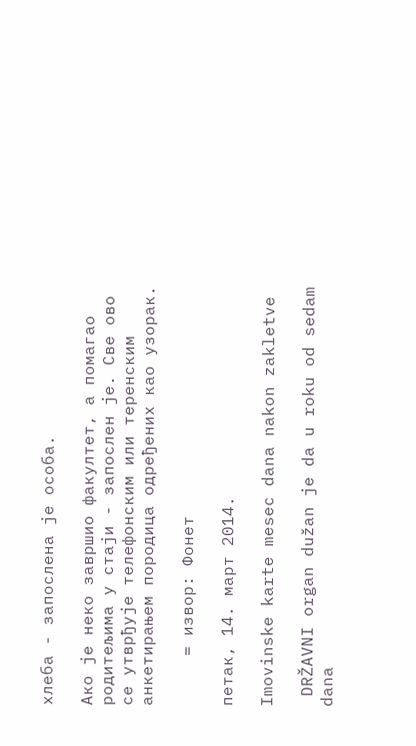хлеба - запослена је особа.

Ако је неко завршио факултет, а помагао родитељима у стаји - запослен је. Све ово се утврђује телефонским или теренским анкетирањем породица одређених као узорак.

     = извор: Фонет

петак, 14. март 2014.

Imovinske karte mesec dana nakon zakletve

 DRŽAVNI organ dužan je da u roku od sedam dana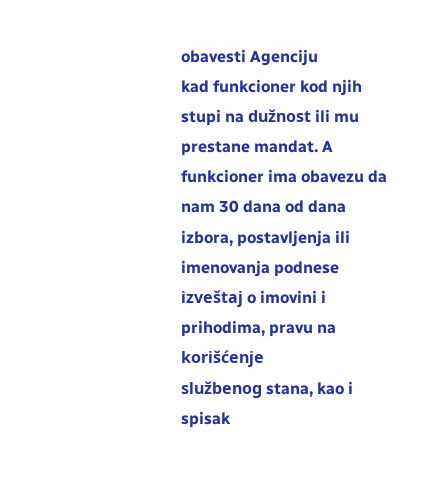obavesti Agenciju
kad funkcioner kod njih stupi na dužnost ili mu prestane mandat. A
funkcioner ima obavezu da nam 30 dana od dana izbora, postavljenja ili
imenovanja podnese izveštaj o imovini i prihodima, pravu na korišćenje
službenog stana, kao i spisak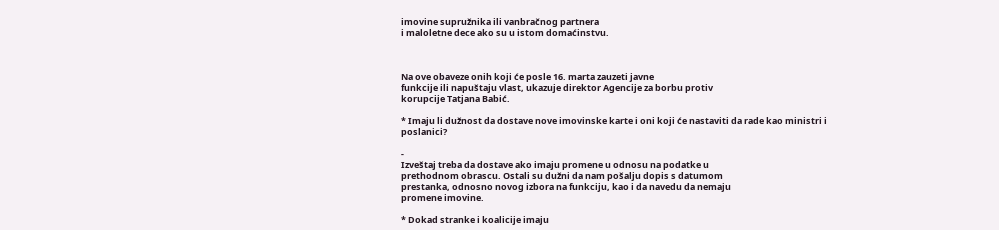imovine supružnika ili vanbračnog partnera
i maloletne dece ako su u istom domaćinstvu.



Na ove obaveze onih koji će posle 16. marta zauzeti javne
funkcije ili napuštaju vlast, ukazuje direktor Agencije za borbu protiv
korupcije Tatjana Babić.

* Imaju li dužnost da dostave nove imovinske karte i oni koji će nastaviti da rade kao ministri i poslanici?

-
Izveštaj treba da dostave ako imaju promene u odnosu na podatke u
prethodnom obrascu. Ostali su dužni da nam pošalju dopis s datumom
prestanka, odnosno novog izbora na funkciju, kao i da navedu da nemaju
promene imovine.

* Dokad stranke i koalicije imaju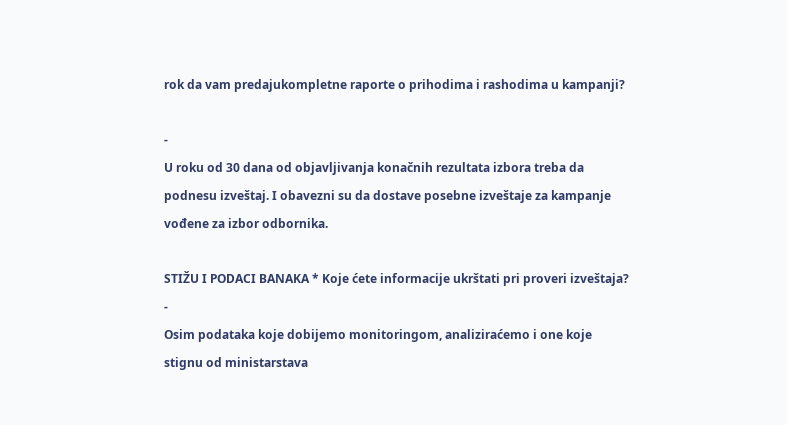rok da vam predajukompletne raporte o prihodima i rashodima u kampanji?

-
U roku od 30 dana od objavljivanja konačnih rezultata izbora treba da
podnesu izveštaj. I obavezni su da dostave posebne izveštaje za kampanje
vođene za izbor odbornika.

STIŽU I PODACI BANAKA * Koje ćete informacije ukrštati pri proveri izveštaja?
-
Osim podataka koje dobijemo monitoringom, analiziraćemo i one koje
stignu od ministarstava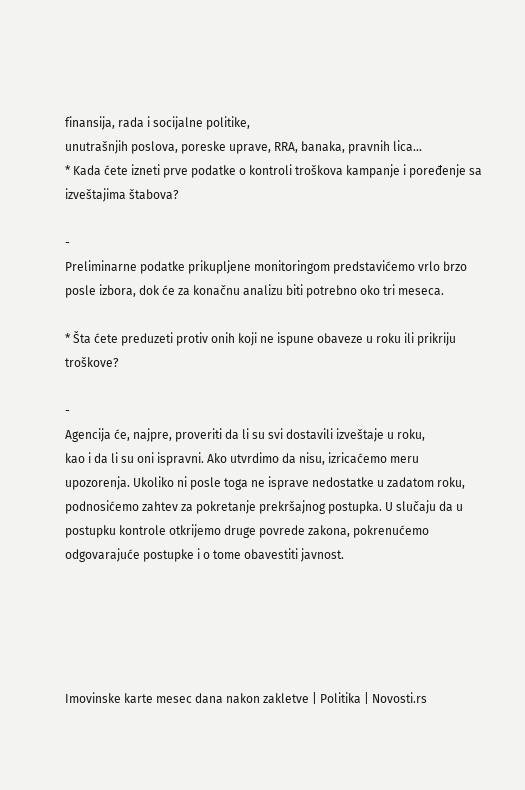finansija, rada i socijalne politike,
unutrašnjih poslova, poreske uprave, RRA, banaka, pravnih lica...
* Kada ćete izneti prve podatke o kontroli troškova kampanje i poređenje sa izveštajima štabova?

-
Preliminarne podatke prikupljene monitoringom predstavićemo vrlo brzo
posle izbora, dok će za konačnu analizu biti potrebno oko tri meseca.

* Šta ćete preduzeti protiv onih koji ne ispune obaveze u roku ili prikriju troškove?

-
Agencija će, najpre, proveriti da li su svi dostavili izveštaje u roku,
kao i da li su oni ispravni. Ako utvrdimo da nisu, izricaćemo meru
upozorenja. Ukoliko ni posle toga ne isprave nedostatke u zadatom roku,
podnosićemo zahtev za pokretanje prekršajnog postupka. U slučaju da u
postupku kontrole otkrijemo druge povrede zakona, pokrenućemo
odgovarajuće postupke i o tome obavestiti javnost.





Imovinske karte mesec dana nakon zakletve | Politika | Novosti.rs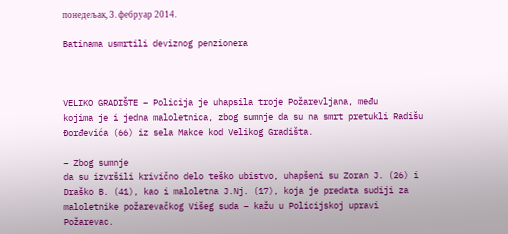понедељак, 3. фебруар 2014.

Batinama usmrtili deviznog penzionera



VELIKO GRADIŠTE – Policija je uhapsila troje Požarevljana, među
kojima je i jedna maloletnica, zbog sumnje da su na smrt pretukli Radišu
Đorđevića (66) iz sela Makce kod Velikog Gradišta.

– Zbog sumnje
da su izvršili krivično delo teško ubistvo, uhapšeni su Zoran J. (26) i
Draško B. (41), kao i maloletna J.Nj. (17), koja je predata sudiji za
maloletnike požarevačkog Višeg suda – kažu u Policijskoj upravi
Požarevac.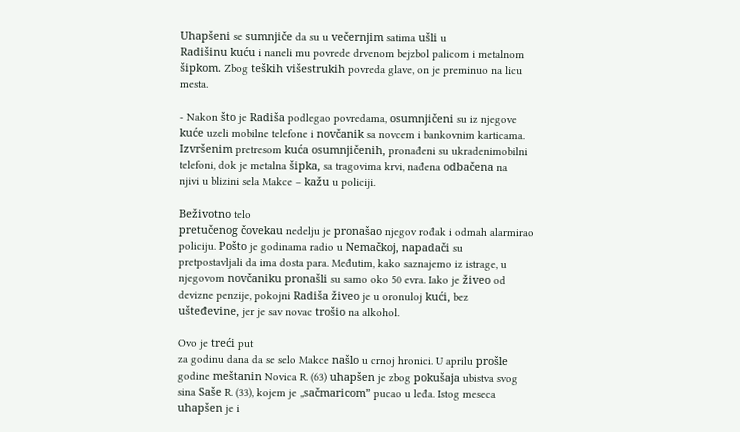Uhapšeni se sumnjiče da su u večernjim satima ušli u
Radišinu kuću i naneli mu povrede drvenom bejzbol palicom i metalnom
šipkom. Zbog teških višestrukih povreda glave, on je preminuo na licu
mesta.

- Nakon što je Radiša podlegao povredama, osumnjičeni su iz njegove
kuće uzeli mobilne telefone i novčanik sa novcem i bankovnim karticama.
Izvršenim pretresom kuća osumnjičenih, pronađeni su ukradenimobilni
telefoni, dok je metalna šipka, sa tragovima krvi, nađena odbačena na
njivi u blizini sela Makce – kažu u policiji.

Beživotno telo
pretučenog čovekau nedelju je pronašao njegov rođak i odmah alarmirao
policiju. Pošto je godinama radio u Nemačkoj, napadači su
pretpostavljali da ima dosta para. Međutim, kako saznajemo iz istrage, u
njegovom novčaniku pronašli su samo oko 50 evra. Iako je živeo od
devizne penzije, pokojni Radiša živeo je u oronuloj kući, bez
ušteđevine, jer je sav novac trošio na alkohol.

Ovo je treći put
za godinu dana da se selo Makce našlo u crnoj hronici. U aprilu prošle
godine meštanin Novica R. (63) uhapšen je zbog pokušaja ubistva svog
sina Saše R. (33), kojem je „sačmaricom” pucao u leđa. Istog meseca
uhapšen je i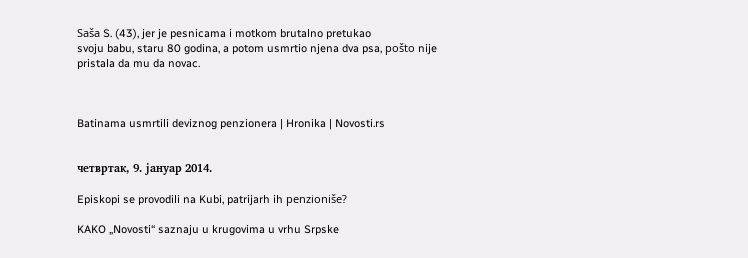Saša S. (43), jer je pesnicama i motkom brutalno pretukao
svoju babu, staru 80 godina, a potom usmrtio njena dva psa, pošto nije
pristala da mu da novac.



Batinama usmrtili deviznog penzionera | Hronika | Novosti.rs


четвртак, 9. јануар 2014.

Episkopi se provodili na Kubi, patrijarh ih penzioniše?

KAKO „Novosti“ saznaju u krugovima u vrhu Srpske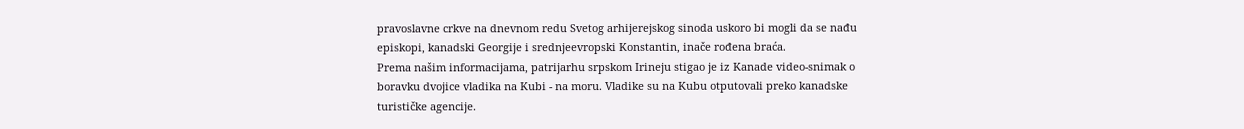pravoslavne crkve na dnevnom redu Svetog arhijerejskog sinoda uskoro bi mogli da se nađu episkopi, kanadski Georgije i srednjeevropski Konstantin, inače rođena braća.
Prema našim informacijama, patrijarhu srpskom Irineju stigao je iz Kanade video-snimak o boravku dvojice vladika na Kubi - na moru. Vladike su na Kubu otputovali preko kanadske turističke agencije.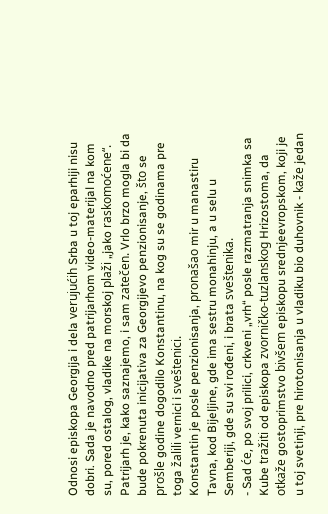Odnosi episkopa Georgija i dela verujućih Srba u toj eparhiji nisu dobri. Sada je navodno pred patrijarhom video-materijal na kom su, pored ostalog, vladike na morskoj plaži „jako raskomoćene“.
Patrijarh je, kako saznajemo, i sam zatečen. Vrlo brzo mogla bi da bude pokrenuta inicijativa za Georgijevo penzionisanje, što se prošle godine dogodilo Konstantinu, na kog su se godinama pre toga žalili vernici i sveštenici.
Konstantin je posle penzionisanja, pronašao mir u manastiru Tavna, kod Bijeljine, gde ima sestru monahinju, a u selu u Semberiji, gde su svi rođeni, i brata sveštenika.
- Sad će, po svoj prilici, crkveni „vrh“ posle razmatranja snimka sa Kube tražiti od episkopa zvorničko-tuzlanskog Hrizostoma, da otkaže gostoprimstvo bivšem episkopu srednjeevropskom, koji je u toj svetinji, pre hirotonisanja u vladiku bio duhovnik - kaže jedan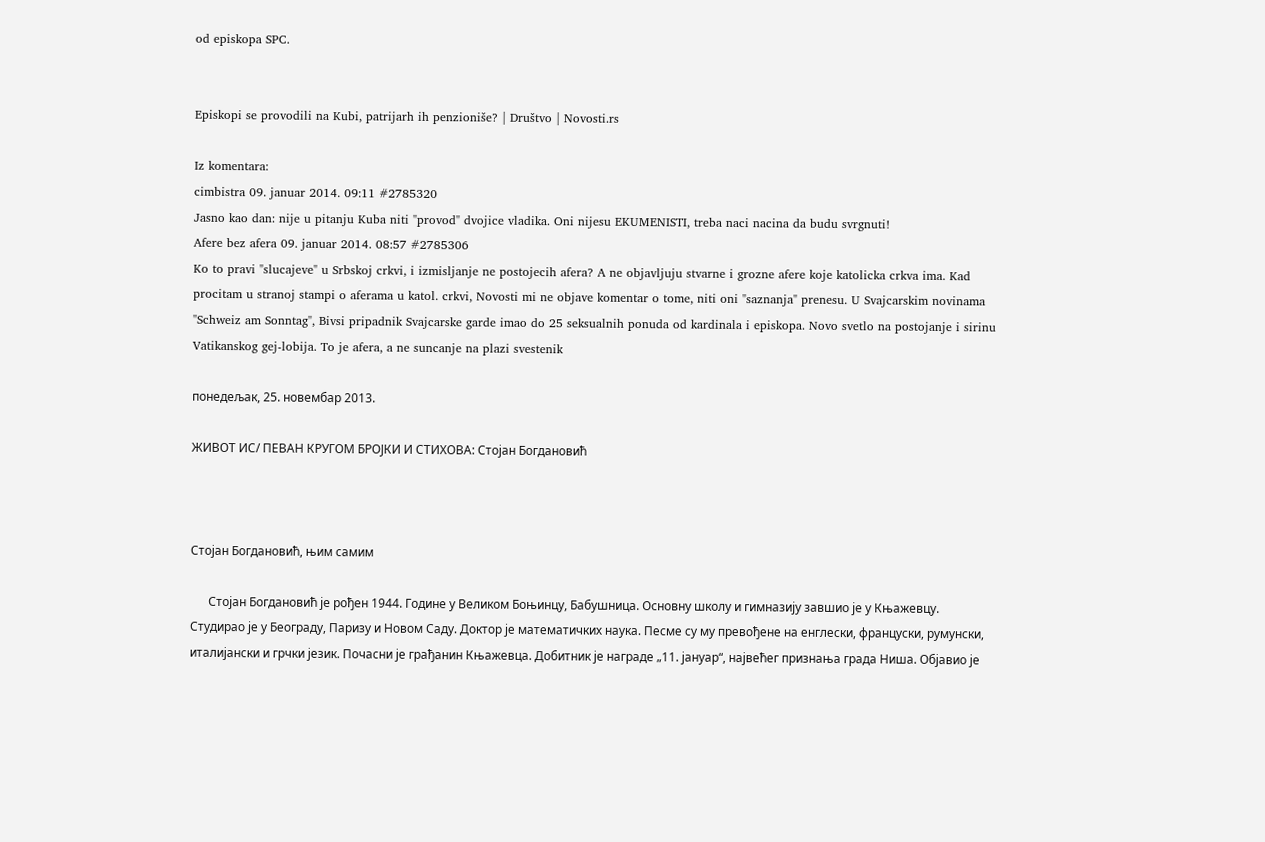od episkopa SPC.


Episkopi se provodili na Kubi, patrijarh ih penzioniše? | Društvo | Novosti.rs

Iz komentara:
cimbistra 09. januar 2014. 09:11 #2785320
Jasno kao dan: nije u pitanju Kuba niti "provod" dvojice vladika. Oni nijesu EKUMENISTI, treba naci nacina da budu svrgnuti!
Afere bez afera 09. januar 2014. 08:57 #2785306
Ko to pravi "slucajeve" u Srbskoj crkvi, i izmisljanje ne postojecih afera? A ne objavljuju stvarne i grozne afere koje katolicka crkva ima. Kad procitam u stranoj stampi o aferama u katol. crkvi, Novosti mi ne objave komentar o tome, niti oni "saznanja" prenesu. U Svajcarskim novinama "Schweiz am Sonntag", Bivsi pripadnik Svajcarske garde imao do 25 seksualnih ponuda od kardinala i episkopa. Novo svetlo na postojanje i sirinu Vatikanskog gej-lobija. To je afera, a ne suncanje na plazi svestenik

понедељак, 25. новембар 2013.

ЖИВОТ ИС/ ПЕВАН КРУГОМ БРОЈКИ И СТИХОВА: Стојан Богдановић



Стојан Богдановић, њим самим

      Стојан Богдановић је рођен 1944. Године у Великом Боњинцу, Бабушница. Основну школу и гимназију завшио је у Књажевцу. Студирао је у Београду, Паризу и Новом Саду. Доктор је математичких наука. Песме су му превођене на енглески, француски, румунски, италијански и грчки језик. Почасни је грађанин Књажевца. Добитник је награде „11. јануар“, највећег признања града Ниша. Објавио је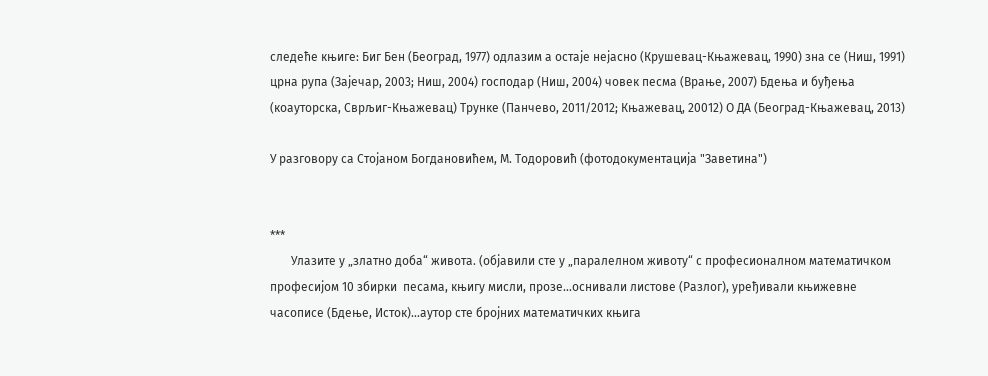следеће књиге: Биг Бен (Београд, 1977) одлазим а остаје нејасно (Крушевац-Књажевац, 1990) зна се (Ниш, 1991) црна рупа (Зајечар, 2003; Ниш, 2004) господар (Ниш, 2004) човек песма (Врање, 2007) Бдења и буђења (коауторска, Сврљиг-Књажевац) Трунке (Панчево, 2011/2012; Књажевац, 20012) О ДА (Београд-Књажевац, 2013)

У разговору са Стојаном Богдановићем, М. Тодоровић (фотодокументација "Заветина")


***
       Улазите у „златно доба“ живота. (објавили сте у „паралелном животу“ с професионалном математичком  професијом 10 збирки  песама, књигу мисли, прозе...оснивали листове (Разлог), уређивали књижевне часописе (Бдење, Исток)...аутор сте бројних математичких књига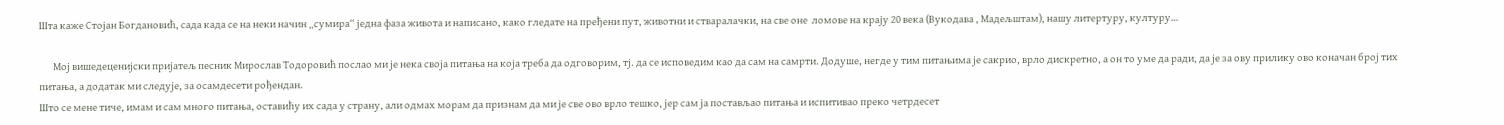Шта каже Стојан Богдановић, сада када се на неки начин „сумира“ једна фаза живота и написано, како гледате на пређени пут, животни и стваралачки, на све оне  ломове на крају 20 века (Вукодава , Мадељштам), нашу литертуру, културу…

       Мој вишедеценијски пријатељ песник Мирослав Тодоровић послао ми је нека своја питања на која треба да одговорим, тј. да се исповедим као да сам на самрти. Додуше, негде у тим питањима је сакрио, врло дискретно, а он то уме да ради, да је за ову прилику ово коначан број тих питања, а додатак ми следује, за осамдесети рођендан.
Што се мене тиче, имам и сам много питања, оставићу их сада у страну, али одмах морам да признам да ми је све ово врло тешко, јер сам ја постављао питања и испитивао преко четрдесет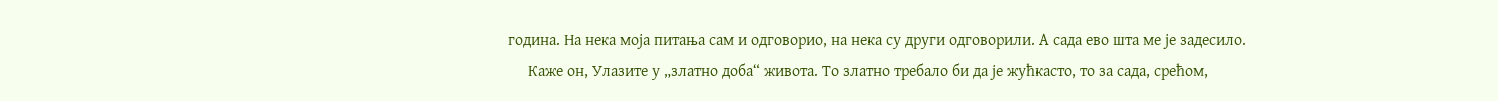година. На нека моја питања сам и одговорио, на нека су други одговорили. А сада ево шта ме је задесило.
     Каже он, Улазите у „златно доба“ живота. То златно требало би да је жућкасто, то за сада, срећом,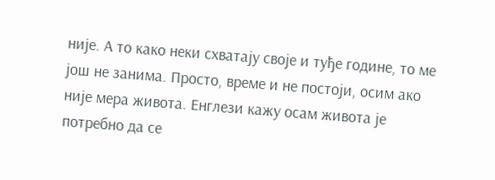није. А то како неки схватају своје и туђе године, то ме још не занима. Просто, време и не постоји, осим ако није мера живота. Енглези кажу осам живота је потребно да се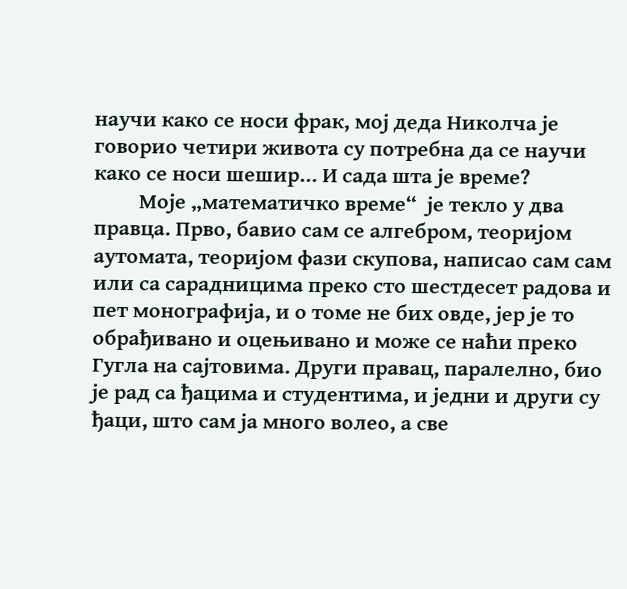научи како се носи фрак, мој деда Николча је говорио четири живота су потребна да се научи како се носи шешир... И сада шта је време?
         Моје „математичко време“  је текло у два правца. Прво, бавио сам се алгебром, теоријом аутомата, теоријом фази скупова, написао сам сам или са сарадницима преко сто шестдесет радова и пет монографија, и о томе не бих овде, јер је то обрађивано и оцењивано и може се наћи преко Гугла на сајтовима. Други правац, паралелно, био је рад са ђацима и студентима, и једни и други су ђаци, што сам ја много волео, а све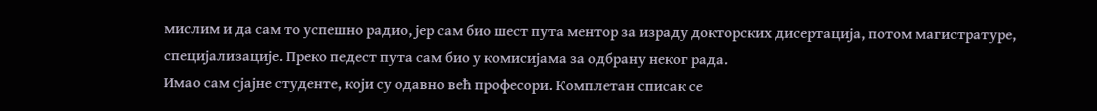мислим и да сам то успешно радио, јер сам био шест пута ментор за израду докторских дисертација, потом магистратуре, специјализације. Преко педест пута сам био у комисијама за одбрану неког рада.
Имао сам сјајне студенте, који су одавно већ професори. Комплетан списак се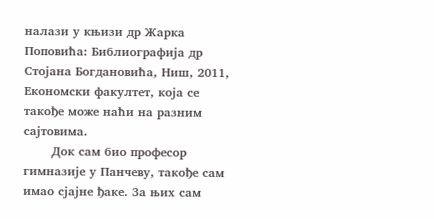налази у књизи др Жарка Поповића: Библиографија др Стојана Богдановића, Ниш, 2011, Економски факултет, која се такође може наћи на разним сајтовима.
       Док сам био професор гимназије у Панчеву, такође сам имао сјајне ђаке. За њих сам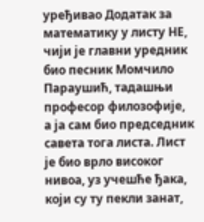уређивао Додатак за математику у листу НЕ, чији је главни уредник био песник Момчило Параушић, тадашњи професор филозофије, а ја сам био председник савета тога листа. Лист је био врло високог нивоа, уз учешће ђака, који су ту пекли занат,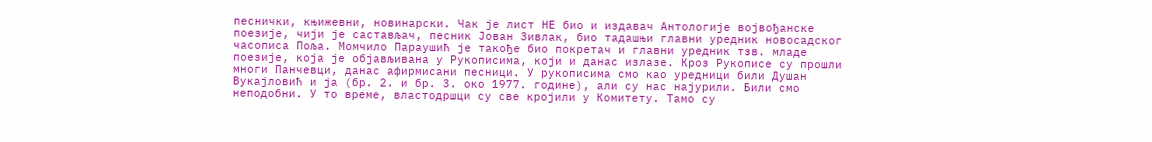песнички, књижевни, новинарски. Чак је лист НЕ био и издавач Антологије војвођанске поезије, чији је састављач, песник Јован Зивлак, био тадашњи главни уредник новосадског часописа Поља. Момчило Параушић је такође био покретач и главни уредник тзв. младе поезије, која је објављивана у Рукописима, који и данас излазе. Кроз Рукописе су прошли многи Панчевци, данас афирмисани песници. У рукописима смо као уредници били Душан Вукајловић и ја (бр. 2. и бр. 3. око 1977. године), али су нас најурили. Били смо неподобни. У то време, властодршци су све кројили у Комитету. Тамо су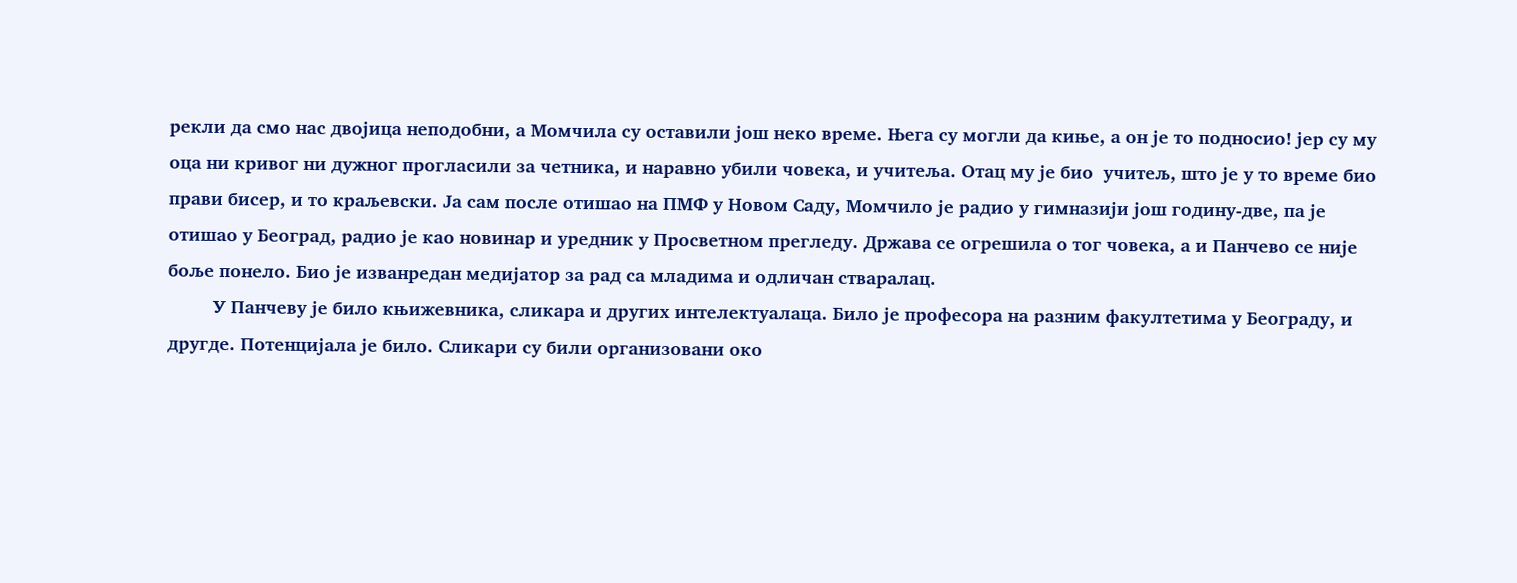рекли да смо нас двојица неподобни, а Момчила су оставили још неко време. Њега су могли да киње, а он је то подносио! јер су му оца ни кривог ни дужног прогласили за четника, и наравно убили човека, и учитеља. Отац му је био  учитељ, што је у то време био прави бисер, и то краљевски. Ја сам после отишао на ПМФ у Новом Саду, Момчило је радио у гимназији још годину-две, па је отишао у Београд, радио је као новинар и уредник у Просветном прегледу. Држава се огрешила о тог човека, а и Панчево се није боље понело. Био је изванредан медијатор за рад са младима и одличан стваралац.
         У Панчеву је било књижевника, сликара и других интелектуалаца. Било је професора на разним факултетима у Београду, и другде. Потенцијала је било. Сликари су били организовани око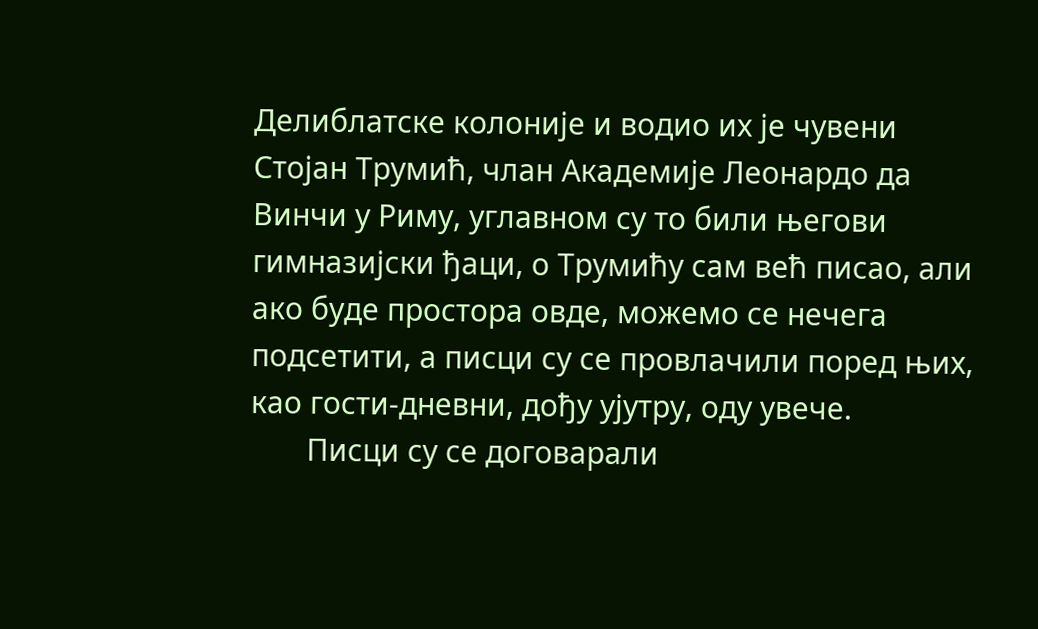Делиблатске колоније и водио их је чувени Стојан Трумић, члан Академије Леонардо да Винчи у Риму, углавном су то били његови гимназијски ђаци, о Трумићу сам већ писао, али ако буде простора овде, можемо се нечега подсетити, а писци су се провлачили поред њих, као гости-дневни, дођу ујутру, оду увече.
       Писци су се договарали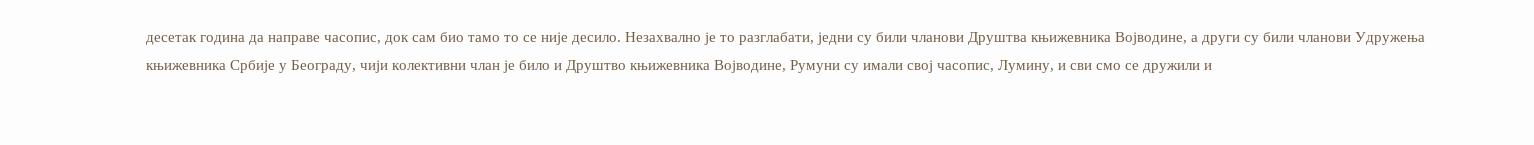десетак година да направе часопис, док сам био тамо то се није десило. Незахвално је то разглабати, једни су били чланови Друштва књижевника Војводине, а други су били чланови Удружења књижевника Србије у Београду, чији колективни члан је било и Друштво књижевника Војводине, Румуни су имали свој часопис, Лумину, и сви смо се дружили и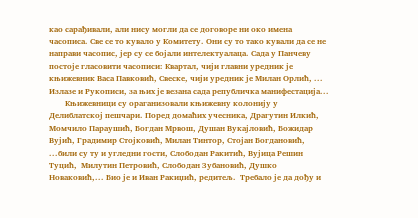као сарађивали, али нису могли да се договоре ни око имена часописа. Све се то кувало у Комитету. Они су то тако кували да се не направи часопис, јер су се бојали интелектуалаца. Сада у Панчеву постоје гласовити часописи: Квартал, чији главни уредник је књижевник Васа Павковић, Свеске, чији уредник је Милан Орлић, ... Излазе и Рукописи, за њих је везана сада републичка манифестација...
        Књижевници су ораганизовали књижевну колонију у Делиблатској пешчари. Поред домаћих учесника, Драгутин Илкић, Момчило Параушић, Богдан Мрвош, Душан Вукајловић, Божидар Вујић, Градимир Стојковић, Милан Тинтор, Стојан Богдановић, ...били су ту и угледни гости, Слободан Ракитић, Вујица Решин Туцић,  Милутин Петровић, Слободан Зубановић, Душко Новаковић,... Био је и Иван Ракиџић, редитељ.  Требало је да дођу и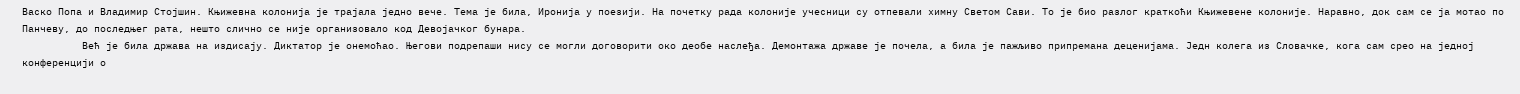Васко Попа и Владимир Стојшин. Књижевна колонија је трајала једно вече. Тема је била, Иронија у поезији. На почетку рада колоније учесници су отпевали химну Светом Сави. То је био разлог краткоћи Књижевене колоније. Наравно, док сам се ја мотао по Панчеву, до последњег рата, нешто слично се није организовало код Девојачког бунара.
          Већ је била држава на издисају. Диктатор је онемоћао. Његови подрепаши нису се могли договорити око деобе наслеђа. Демонтажа државе је почела, а била је пажљиво припремана деценијама. Једн колега из Словачке, кога сам срео на једној конференцији о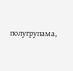полугрупама,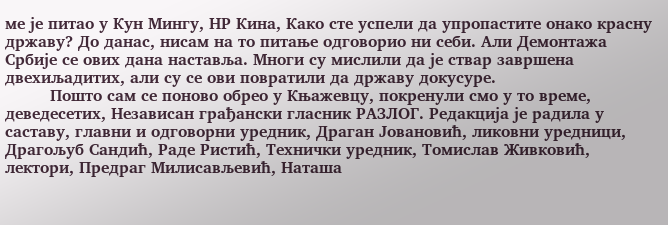ме је питао у Кун Мингу, НР Кина, Како сте успели да упропастите онако красну државу? До данас, нисам на то питање одговорио ни себи. Али Демонтажа Србије се ових дана наставља. Многи су мислили да је ствар завршена двехиљадитих, али су се ови повратили да државу докусуре.
         Пошто сам се поново обрео у Књажевцу, покренули смо у то време, деведесетих, Независан грађански гласник РАЗЛОГ. Редакција је радила у саставу, главни и одговорни уредник, Драган Јовановић, ликовни уредници, Драгољуб Сандић, Раде Ристић, Технички уредник, Томислав Живковић, лектори, Предраг Милисављевић, Наташа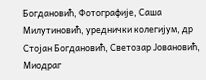Богдановић, Фотографије, Саша Милутиновић, уреднички колегијум, др Стојан Богдановић, Светозар Јовановић, Миодраг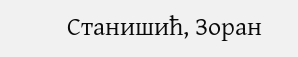Станишић, Зоран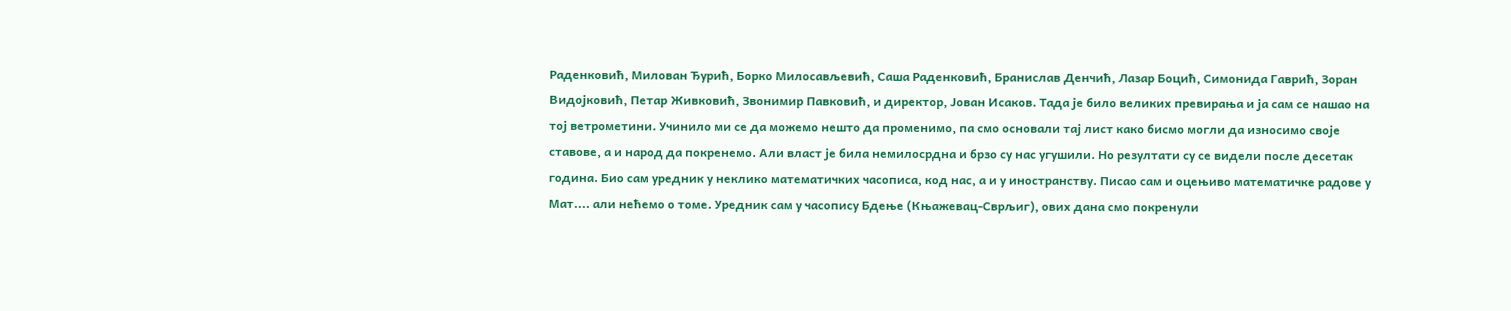Раденковић, Милован Ђурић, Борко Милосављевић, Саша Раденковић, Бранислав Денчић, Лазар Боцић, Симонида Гаврић, Зоран Видојковић, Петар Живковић, Звонимир Павковић, и директор, Јован Исаков. Тада је било великих превирања и ја сам се нашао на тој ветрометини. Учинило ми се да можемо нешто да променимо, па смо основали тај лист како бисмо могли да износимо своје ставове, а и народ да покренемо. Али власт је била немилосрдна и брзо су нас угушили. Но резултати су се видели после десетак година. Био сам уредник у неклико математичких часописа, код нас, а и у иностранству. Писао сам и оцењиво математичке радове у Мат.... али нећемо о томе. Уредник сам у часопису Бдење (Књажевац-Сврљиг), ових дана смо покренули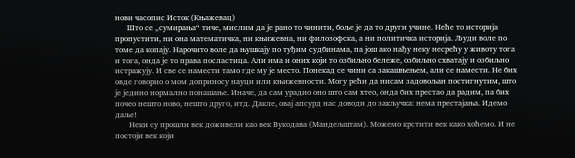нови часопис Исток (Књажевац)
      Што се „сумирања“ тиче, мислим да је рано то чинити, боље је да то други учине. Неће то историја пропустити, ни она математичка, ни књижевна, ни филозофска, а ни политичка историја. Људи воле по томе да копају. Нарочито воле да њушкају по туђим судбинама, па још ако нађу неку несрећу у животу тога и тога, онда је то права посластица. Али има и оних који то озбиљно бележе, озбиљно схватају и озбиљно истражују. И све се намести тамо где му је место. Понекад се чини са закашњењем, али се намести. Не бих овде говорио о мом доприносу науци или књижевности. Могу рећи да нисам задовољан постигнутим, што је једино нормално понашање. Иначе, да сам урадио оно што сам хтео, онда бих престао да радим, па бих почео нешто ново, нешто друго, итд. Дакле, овај апсурд нас доводи до закључка: нема престајања. Идемо даље!
       Неки су прошли век доживели као век Вукодава (Мандељштам). Можемо крстити век како хоћемо. И не постоји век који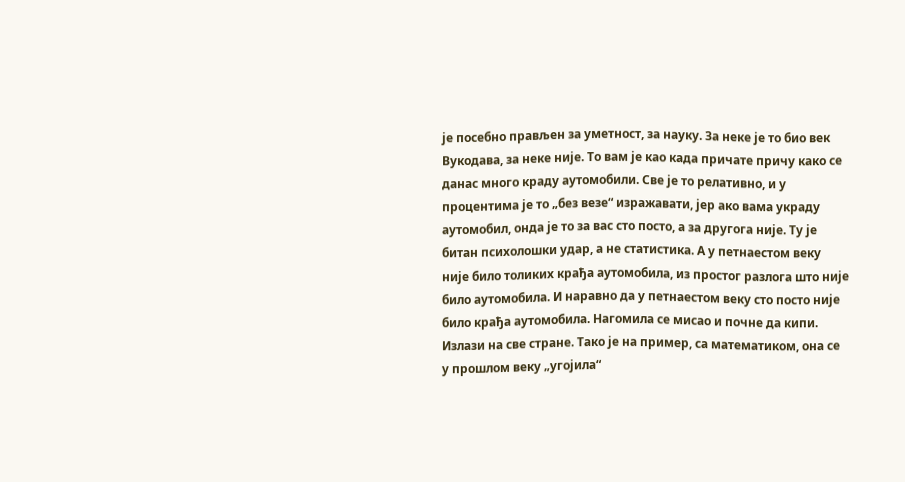је посебно прављен за уметност, за науку. За неке је то био век Вукодава, за неке није. То вам је као када причате причу како се данас много краду аутомобили. Све је то релативно, и у процентима је то „без везе“ изражавати, јер ако вама украду аутомобил, онда је то за вас сто посто, а за другога није. Ту је битан психолошки удар, а не статистика. А у петнаестом веку није било толиких крађа аутомобила, из простог разлога што није било аутомобила. И наравно да у петнаестом веку сто посто није било крађа аутомобила. Нагомила се мисао и почне да кипи. Излази на све стране. Тако је на пример, са математиком, она се у прошлом веку „угојила“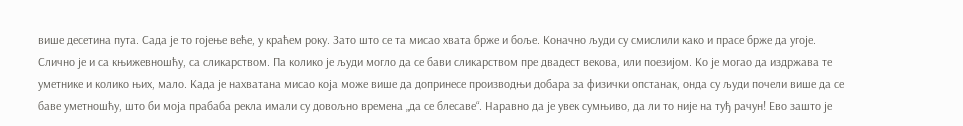више десетина пута. Сада је то гојење веће, у краћем року. Зато што се та мисао хвата брже и боље. Коначно људи су смислили како и прасе брже да угоје. Слично је и са књижевношћу, са сликарством. Па колико је људи могло да се бави сликарством пре двадест векова, или поезијом. Ко је могао да издржава те уметнике и колико њих, мало. Када је нахватана мисао која може више да допринесе производњи добара за физички опстанак, онда су људи почели више да се баве уметношћу, што би моја прабаба рекла имали су довољно времена „да се блесаве“. Наравно да је увек сумњиво, да ли то није на туђ рачун! Ево зашто је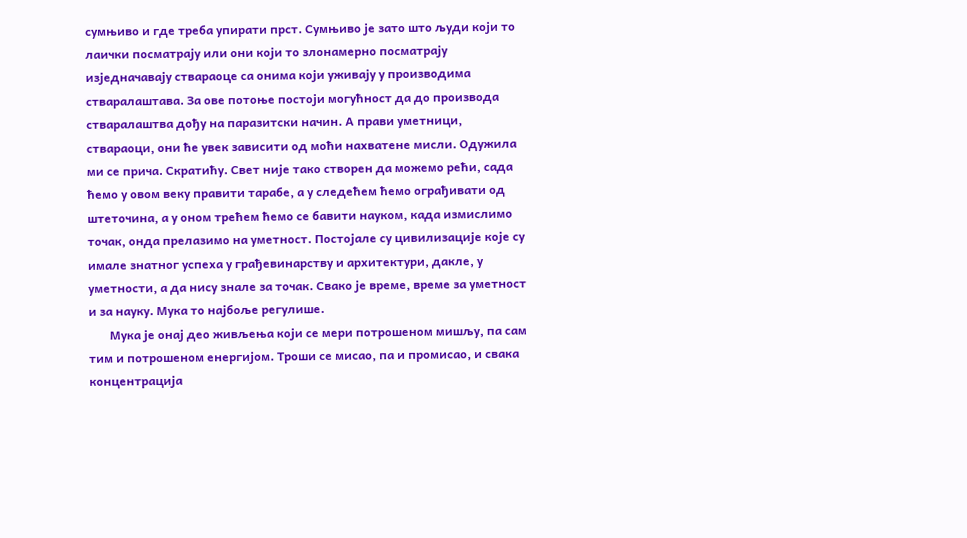сумњиво и где треба упирати прст. Сумњиво је зато што људи који то лаички посматрају или они који то злонамерно посматрају изједначавају ствараоце са онима који уживају у производима стваралаштава. За ове потоње постоји могућност да до производа стваралаштва дођу на паразитски начин. А прави уметници, ствараоци, они ће увек зависити од моћи нахватене мисли. Одужила ми се прича. Скратићу. Свет није тако створен да можемо рећи, сада ћемо у овом веку правити тарабе, а у следећем ћемо ограђивати од штеточина, а у оном трећем ћемо се бавити науком, када измислимо точак, онда прелазимо на уметност. Постојале су цивилизације које су имале знатног успеха у грађевинарству и архитектури, дакле, у уметности, а да нису знале за точак. Свако је време, време за уметност и за науку. Мука то најбоље регулише.
       Мука је онај део живљења који се мери потрошеном мишљу, па сам тим и потрошеном енергијом. Троши се мисао, па и промисао, и свака концентрација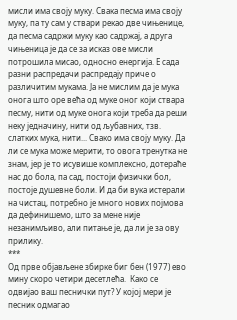мисли има своју муку. Свака песма има своју муку, па ту сам у ствари рекао две чињенице, да песма садржи муку као садржај, а друга чињеница је да се за исказ ове мисли потрошила мисао, односно енергија. Е сада разни распредачи распредају приче о различитим мукама. Ја не мислим да је мука онога што оре већа од муке оног који ствара песму, нити од муке онога који треба да реши неку једначину, нити од љубавних, тзв. слатких мука, нити... Свако има своју муку. Да ли се мука може мерити, то овога тренутка не знам, јер је то исувише комплексно, дотераће нас до бола, па сад, постоји физички бол, постоје душевне боли. И да би вука истерали на чистац, потребно је много нових појмова да дефинишемо, што за мене није  незанимљиво, али питање је, да ли је за ову прилику.
***
Од прве објављене збирке биг бен (1977) ево мину скоро четири десетлећа.  Како се одвијао ваш песнички пут? У којој мери је песник одмагао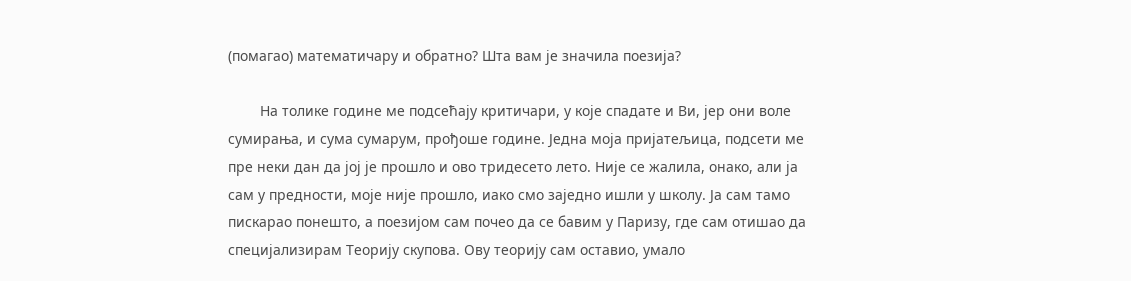(помагао) математичару и обратно? Шта вам је значила поезија?

        На толике године ме подсећају критичари, у које спадате и Ви, јер они воле сумирања, и сума сумарум, прођоше године. Једна моја пријатељица, подсети ме пре неки дан да јој је прошло и ово тридесето лето. Није се жалила, онако, али ја сам у предности, моје није прошло, иако смо заједно ишли у школу. Ја сам тамо пискарао понешто, а поезијом сам почео да се бавим у Паризу, где сам отишао да специјализирам Теорију скупова. Ову теорију сам оставио, умало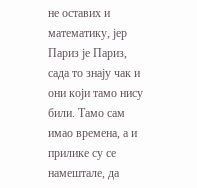не оставих и математику, јер Париз је Париз, сада то знају чак и они који тамо нису били. Тамо сам имао времена, а и прилике су се намештале, да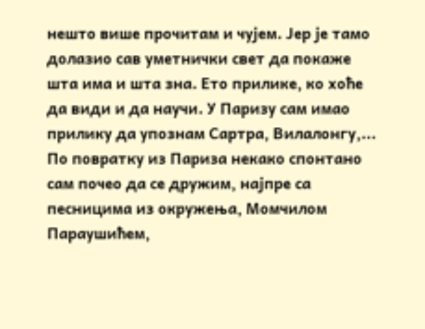нешто више прочитам и чујем. Јер је тамо долазио сав уметнички свет да покаже шта има и шта зна. Ето прилике, ко хоће да види и да научи. У Паризу сам имао прилику да упознам Сартра, Вилалонгу,... По повратку из Париза некако спонтано сам почео да се дружим, најпре са песницима из окружења, Момчилом Параушићем,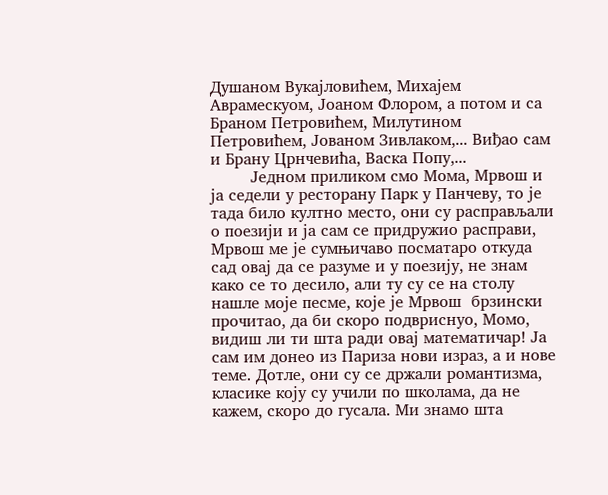Душаном Вукајловићем, Михајем Аврамескуом, Јоаном Флором, а потом и са Браном Петровићем, Милутином Петровићем, Јованом Зивлаком,... Виђао сам и Брану Црнчевића, Васка Попу,...
        Једном приликом смо Мома, Мрвош и ја седели у ресторану Парк у Панчеву, то је тада било култно место, они су расправљали о поезији и ја сам се придружио расправи, Мрвош ме је сумњичаво посматаро откуда сад овај да се разуме и у поезију, не знам како се то десило, али ту су се на столу нашле моје песме, које је Мрвош  брзински прочитао, да би скоро подвриснуо, Момо, видиш ли ти шта ради овај математичар! Ја сам им донео из Париза нови израз, а и нове теме. Дотле, они су се држали романтизма, класике коју су учили по школама, да не кажем, скоро до гусала. Ми знамо шта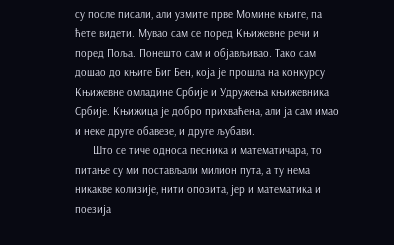су после писали, али узмите прве Момине књиге, па ћете видети. Мувао сам се поред Књижевне речи и поред Поља. Понешто сам и објављивао. Тако сам дошао до књиге Биг Бен, која је прошла на конкурсу Књижевне омладине Србије и Удружења књижевника Србије. Књижица је добро прихваћена, али ја сам имао и неке друге обавезе, и друге љубави.
      Што се тиче односа песника и математичара, то питање су ми постављали милион пута, а ту нема никакве колизије, нити опозита, јер и математика и поезија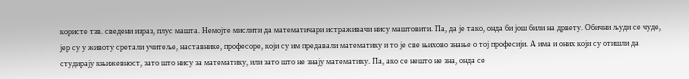користе тзв. сведени израз, плус машта. Немојте мислити да математичари истраживачи нису маштовити. Па, да је тако, онда би још били на дрвету. Обични људи се чуде, јер су у животу сретали учитеље, наставнике, професоре, који су им предавали математику и то је све њихово знање о тој професији. А има и оних који су отишли да студирају књижевност, зато што нису за математику, или зато што не знају математику. Па, ако се нешто не зна, онда се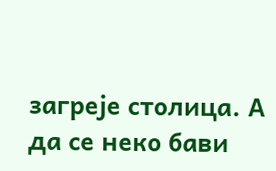загреје столица. А да се неко бави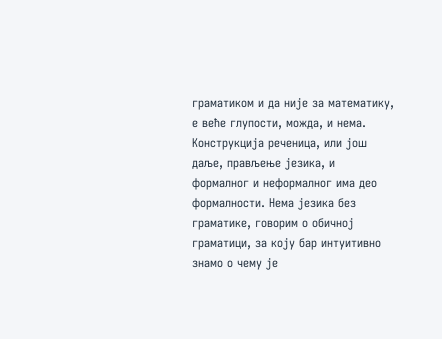граматиком и да није за математику, е веће глупости, можда, и нема. Конструкција реченица, или још даље, прављење језика, и формалног и неформалног има део формалности. Нема језика без граматике, говорим о обичној граматици, за коју бар интуитивно знамо о чему је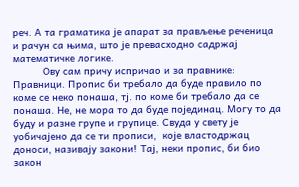реч. А та граматика је апарат за прављење реченица и рачун са њима, што је превасходно садржај математичке логике.
          Ову сам причу испричао и за правнике:
Правници. Пропис би требало да буде правило по коме се неко понаша, тј. по коме би требало да се понаша. Не, не мора то да буде појединац. Могу то да буду и разне групе и групице. Свуда у свету је уобичајено да се ти прописи,  које властодржац доноси, називају закони! Тај, неки пропис, би био закон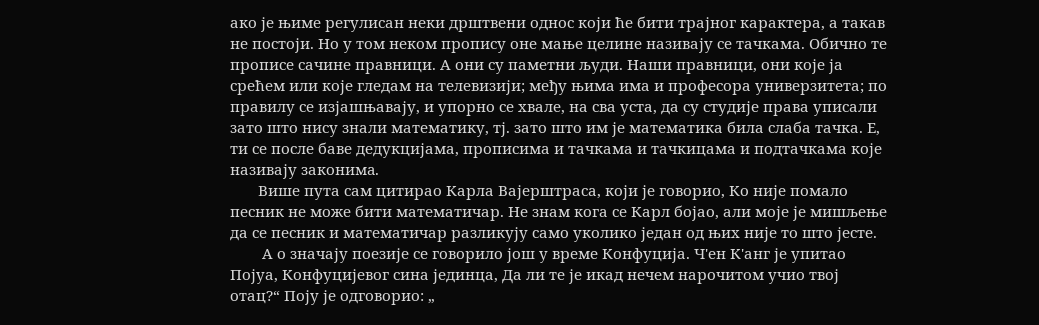ако је њиме регулисан неки дрштвени однос који ће бити трајног карактера, а такав не постоји. Но у том неком пропису оне мање целине називају се тачкама. Обично те прописе сачине правници. А они су паметни људи. Наши правници, они које ја срећем или које гледам на телевизији; међу њима има и професора универзитета; по правилу се изјашњавају, и упорно се хвале, на сва уста, да су студије права уписали зато што нису знали математику, тј. зато што им је математика била слаба тачка. Е, ти се после баве дедукцијама, прописима и тачкама и тачкицама и подтачкама које називају законимa.
       Више пута сам цитирао Карла Вајерштраса, који је говорио, Ко није помало песник не може бити математичар. Не знам кога се Карл бојао, али моје је мишљење да се песник и математичар разликују само уколико један од њих није то што јесте.
        А о значају поезије се говорило још у време Конфуција. Ч'ен К'анг је упитао Појуа, Конфуцијевог сина јединца, Да ли те је икад нечем нарочитом учио твој отац?“ Поју је одговорио: „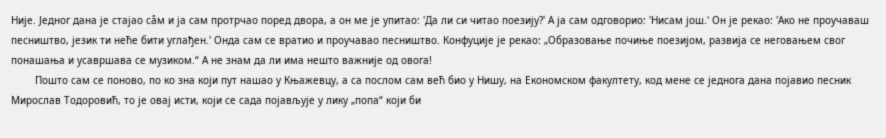Није. Једног дана је стајао сâм и ја сам протрчао поред двора, а он ме је упитао: 'Да ли си читао поезију?' А ја сам одговорио: 'Нисам још.' Он је рекао: 'Ако не проучаваш песништво, језик ти неће бити углађен.' Онда сам се вратио и проучавао песништво. Конфуције је рекао: „Образовање почиње поезијом, развија се неговањем свог понашања и усавршава се музиком.“ А не знам да ли има нешто важније од овога!
        Пошто сам се поново, по ко зна који пут нашао у Књажевцу, а са послом сам већ био у Нишу, на Економском факултету, код мене се једнога дана појавио песник Мирослав Тодоровић, то је овај исти, који се сада појављује у лику „попа“ који би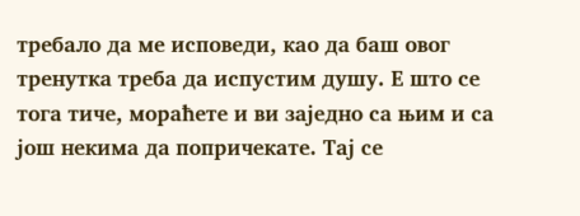требало да ме исповеди, као да баш овог тренутка треба да испустим душу. Е што се тога тиче, мораћете и ви заједно са њим и са још некима да попричекате. Тај се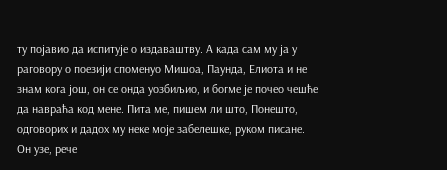ту појавио да испитује о издаваштву. А када сам му ја у раговору о поезији споменуо Мишоа, Паунда, Елиота и не знам кога још, он се онда уозбиљио, и богме је почео чешће да навраћа код мене. Пита ме, пишем ли што, Понешто, одговорих и дадох му неке моје забелешке, руком писане. Он узе, рече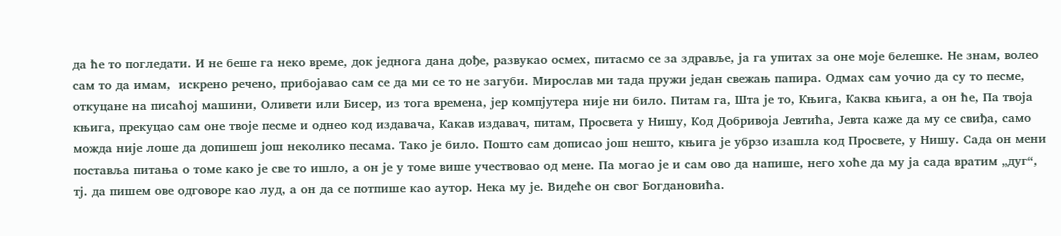да ће то погледати. И не беше га неко време, док једнога дана дође, развукао осмех, питасмо се за здравље, ја га упитах за оне моје белешке. Не знам, волео сам то да имам,  искрено речено, прибојавао сам се да ми се то не загуби. Мирослав ми тада пружи један свежањ папира. Одмах сам уочио да су то песме, откуцане на писаћој машини, Оливети или Бисер, из тога времена, јер компјутера није ни било. Питам га, Шта је то, Књига, Каква књига, а он ће, Па твоја књига, прекуцао сам оне твоје песме и однео код издавача, Какав издавач, питам, Просвета у Нишу, Код Добривоја Јевтића, Јевта каже да му се свиђа, само можда није лоше да допишеш још неколико песама. Тако је било. Пошто сам дописао још нешто, књига је убрзо изашла код Просвете, у Нишу. Сада он мени поставља питања о томе како је све то ишло, а он је у томе више учествовао од мене. Па могао је и сам ово да напише, него хоће да му ја сада вратим „дуг“, тј. да пишем ове одговоре као луд, а он да се потпише као аутор. Нека му је. Видеће он свог Богдановића.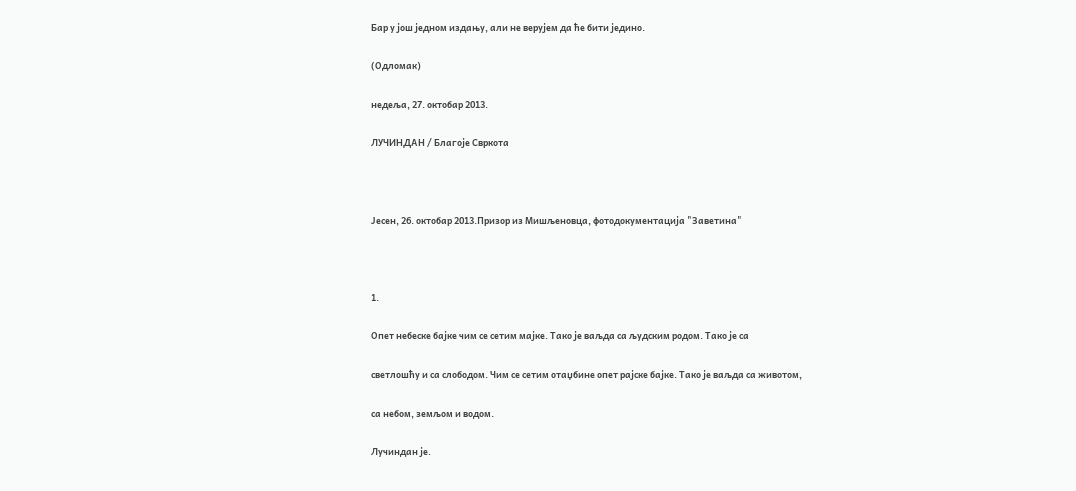Бар у још једном издању, али не верујем да ће бити једино.

(Одломак)

недеља, 27. октобар 2013.

ЛУЧИНДАН / Благоје Свркота



Јесен, 26. октобар 2013.Призор из Мишљеновца, фотодокументација "Заветина"



1.

Опет небеске бајке чим се сетим мајке. Тако је ваљда са људским родом. Тако је са

светлошћу и са слободом. Чим се сетим отаџбине опет рајске бајке. Тако је ваљда са животом,

са небом, земљом и водом.

Лучиндан је.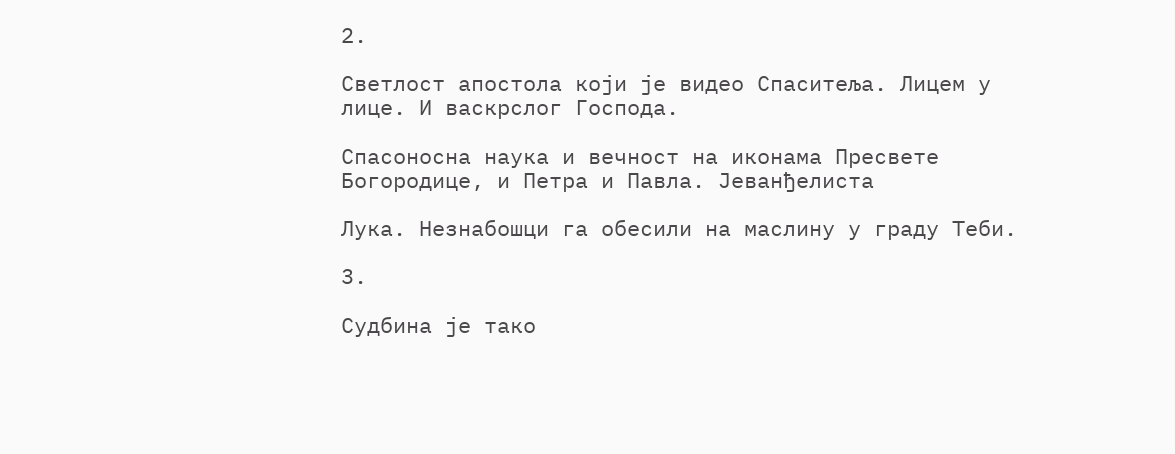2.

Светлост апостола који је видео Спаситеља. Лицем у лице. И васкрслог Господа.

Спасоносна наука и вечност на иконама Пресвете Богородице, и Петра и Павла. Јеванђелиста

Лука. Незнабошци га обесили на маслину у граду Теби.

3.

Судбина је тако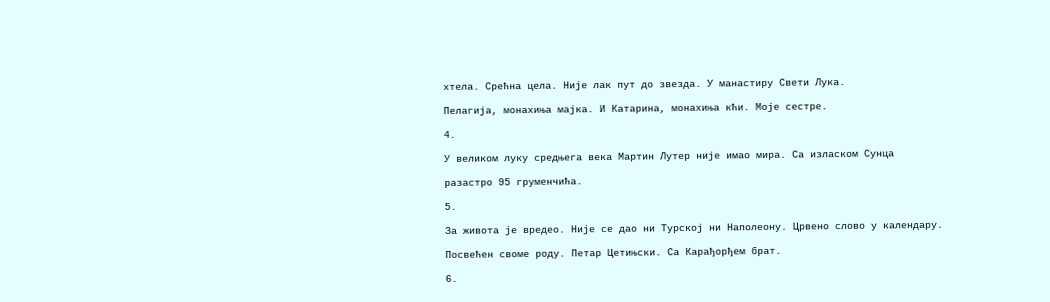хтела. Срећна цела. Није лак пут до звезда. У манастиру Свети Лука.

Пелагија, монахиња мајка. И Катарина, монахиња кћи. Моје сестре.

4.

У великом луку средњега века Мартин Лутер није имао мира. Са изласком Сунца

разастро 95 груменчића.

5.

За живота је вредео. Није се дао ни Турској ни Наполеону. Црвено слово у календару.

Посвећен своме роду. Петар Цетињски. Са Карађорђем брат.

6.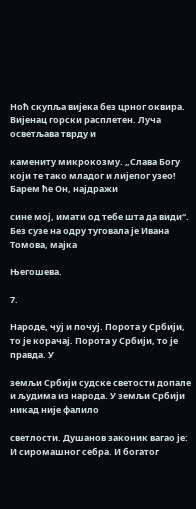Ноћ скупља вијека без црног оквира. Вијенац горски расплетен. Луча осветљава тврду и

камениту микрокозму. „Слава Богу који те тако младог и лијепог узео! Барем ће Он, најдражи

сине мој, имати од тебе шта да види“. Без сузе на одру туговала је Ивана Томова, мајка

Његошева.

7.

Народе, чуј и почуј. Порота у Србији, то је корачај. Порота у Србији, то је правда. У

земљи Србији судске светости допале и људима из народа. У земљи Србији никад није фалило

светлости. Душанов законик вагао је: И сиромашног себра. И богатог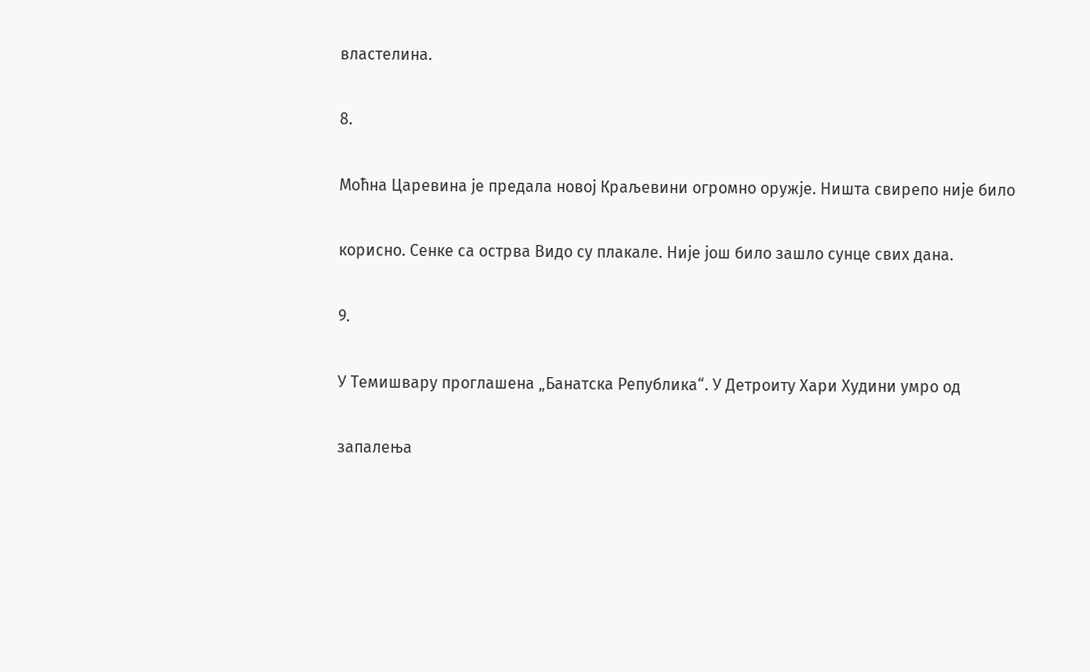властелина.

8.

Моћна Царевина је предала новој Краљевини огромно оружје. Ништа свирепо није било

корисно. Сенке са острва Видо су плакале. Није још било зашло сунце свих дана.

9.

У Темишвару проглашена „Банатска Република“. У Детроиту Хари Худини умро од

запалења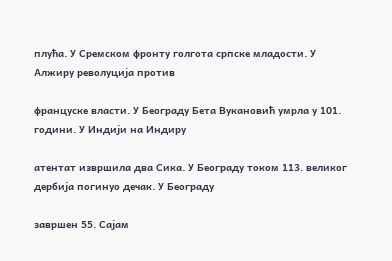плућа. У Сремском фронту голгота српске младости. У Алжиру револуција против

француске власти. У Београду Бета Вукановић умрла у 101. години. У Индији на Индиру

атентат извршила два Сика. У Београду током 113. великог дербија погинуо дечак. У Београду

завршен 55. Сајам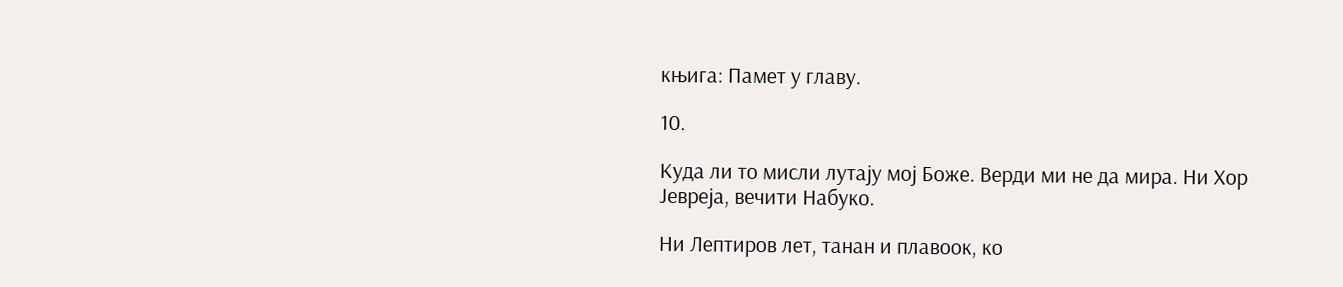књига: Памет у главу.

10.

Куда ли то мисли лутају мој Боже. Верди ми не да мира. Ни Хор Јевреја, вечити Набуко.

Ни Лептиров лет, танан и плавоок, ко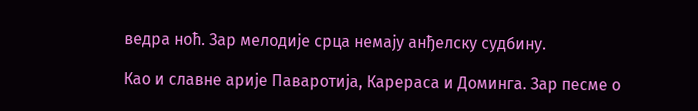ведра ноћ. Зар мелодије срца немају анђелску судбину.

Као и славне арије Паваротија, Карераса и Доминга. Зар песме о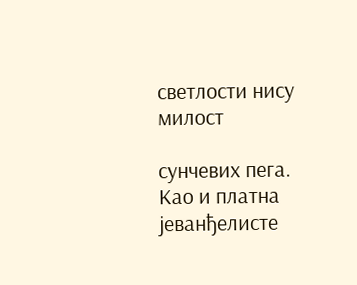светлости нису милост

сунчевих пега. Као и платна јеванђелисте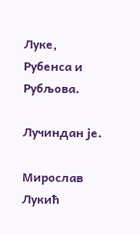Луке, Рубенса и Рубљова.

Лучиндан је.

Мирослав Лукић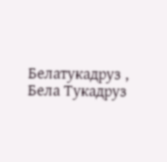Белатукадруз , Бела Тукадруз